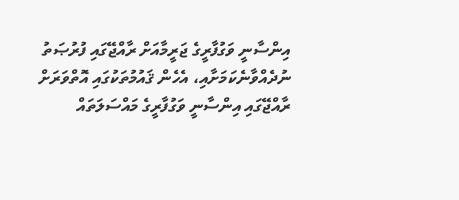އިންސާނީ ވަގުފާރީގެ ޖަރީމާއަށް ރާއްޖޭގައި ފުރުޞަތު ނުދެއްވާނެކަމަށާއި، އެހެން ޤައުމުތަކުގައި އޮތްވަރަށް ރާއްޖޭގައި އިންސާނީ ވަގުފާރީގެ މައްސަލަތައް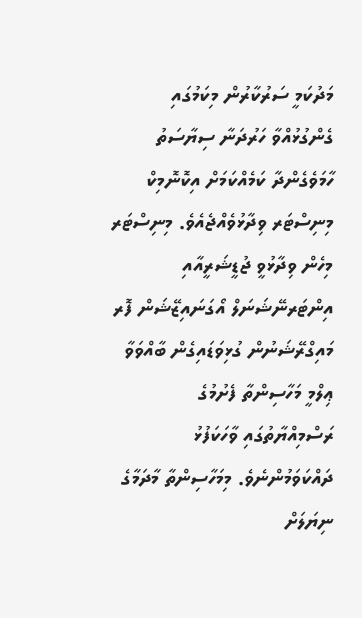މަދުކަމީ ސަރުކާރުން މިކަމުގައި ގެންގުޅުއްވާ ހަރުދަނާ ސިޔާސަތު ހާމަވެގެންދާ ކަމެއްކަމަށް އިކޮނޮމިކް މިނިސްޓަރ ވިދާޅުވެއްޖެއެވެ. މިނިސްޓަރ މިހެން ވިދާޅުވީ ޖުޑީޝަރީއާއި އިންޓަރނޭޝަނަލް އޯގަނައިޒޭޝަން ފޮރ މައިގްރޭޝަނުން ގުޅިވަޑައިގެން ބާއްވަވާ ޢިލްމީ މަހާސިންތާ ފެށުމުގެ ރަސްމިއްޔާތުގައި ވާހަކަފުޅު ދައްކަވަމުންނެވެ. މިމަހާސިންތާ މާދަމާގެ ނިޔަލަށް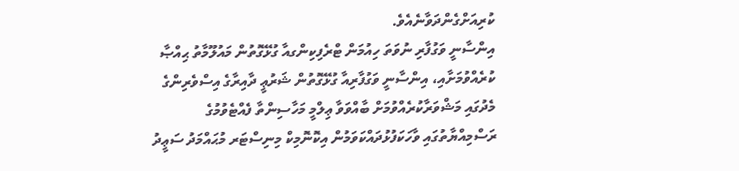ކުރިއަށްގެންދަވާނެއެވެ.
އިންސާނީ ވަގުފާރި ނުވަތަ ހިއުމަން ޓްރެފިކިންގއާ ގުޅޭގޮތުން މައުލޫމާތު ޙިއްޞާ ކުރެއްވުމަށާއި، އިންސާނީ ވަގުފާރިއާ ގުޅޭގޮތުން ޝަރުޢީ ދާއިރާގެ އިސްވެރިންގެ މެދުގައި މަޝްވަރާކުރެއްވުމަށް ބާއްވަވާ ޢިލްމީ މަހާސިންތާ ފެއްޓެވުމުގެ ރަސްމިއްޔާތުގައި ވާހަކަފުޅުދައްކަވަމުން އިކޮނޮމިކް މިނިސްޓަރ މުޙައްމަދު ސަޢީދު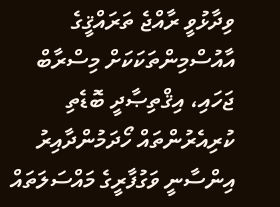ވިދާޅުވީ ރާއްޖެ ތަރައްޤީގެ އާއުސްމިންތަކަކަށް މިސްރާބް ޖަހައި، އިޤްތިޞާދީ ބޮޑެތި ކުރިއެރުންތައް ހޯދަމުންދާއިރު އިންސާނީ ވަގުފާރީގެ މައްސަލަތައް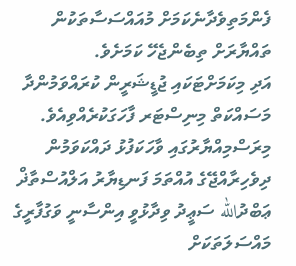ފެންމަތިވެދާނެކަމަށް މުއައްސަސާތަކުން ތައްޔާރަށް ތިބެންޖެހޭ ކަމަށެވެ.
އަދި މިކަމަށްޓަކައި ޖުޑީޝަރީން ކުރައްވަމުންދާ މަސައްކަތް މިނިސްޓަރ ފާހަގަކުރެއްވިއެވެ. މިރަސްމިއްޔާރުގައި ވާހަކަފުޅު ދައްކަވަމުން ދިވެހިރާއްޖޭގެ އުއްތަމަ ފަނޑިޔާރު އަލްއުސްތާޛް ޢަބްދުالله ސަޢީދު ވިދާޅުވީ އިންސާނީ ވަގުފާރީގެ މައްސަލަތަކަށް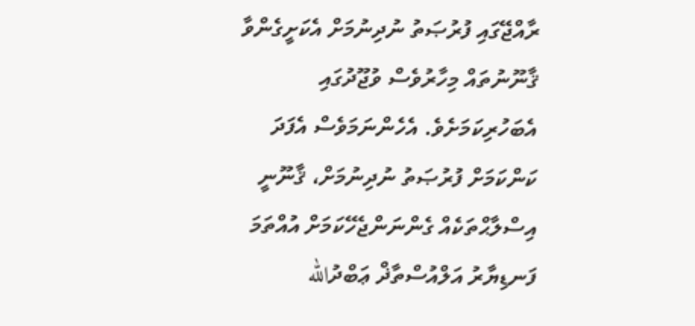ރާއްޖޭގައި ފުރުޞަތު ނުދިނުމަށް އެކަށީގެންވާ ޤާނޫނުތައް މިހާރުވެސް ވުޖޫދުގައި އެބަހުރިކަމަށެވެ. އެހެންނަމަވެސް އެފަދަ ކަންކަމަށް ފުރުޞަތު ނުދިނުމަށް، ޤާނޫނީ އިސްލާޙްތަކެއް ގެންނަންޖެހޭކަމަށް އުއްތަމަ ފަނޑިޔާރު އަލްއުސްތާޛް ޢަބްދުالله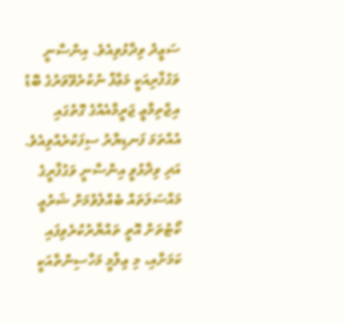ސަޢީދު ވިދާޅުވިއެވެ. އިންސާނީ ވަގުފާރިއަކީ މަޢާފް ނުކުރެވޭވަރުގެ ބޮޑު އިޖްތިމާޢީ ޖަރީމާއެއްގެ ގޮތުގައި އުއްތަމަ ފަނޑިޔާރު ސިފަކުރެއްވިއެވެ. އަދި ވިދާޅުވީ އިންސާނީ ވަގުފާރީގެ މައްސަލަތައް ބެއްލެވުމަށް ޝަރުޢީ ކޯޓުތަށް އޮތީ ތައްޔާރުކުރެވިފައި ކަމަށާއި، މި ޢިލްމީ މަހާސިންތާއަކީ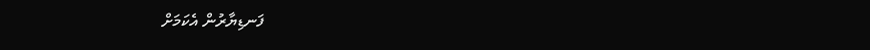ފަނޑިޔާރުން އެކަމަށް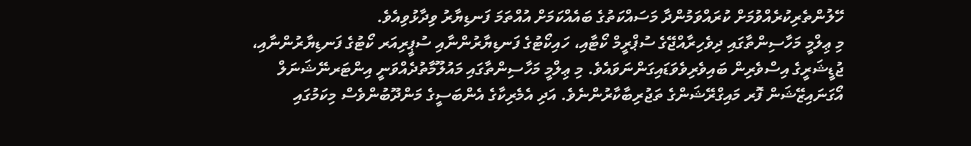ހޭލުންތެރިކުރެއްވުމަށް ކުރައްވަމުންދާ މަސައްކަތުގެ ބައެއްކަމަށް އުއްތަމަ ފަނޑިޔާރު ވިދާޅުވިއެވެ.
މި ޢިލްމީ މަހާސިންތާގައި ދިވެހިރާއްޖޭގެ ސުޕްރީމް ކޯޓާއި، ހައިކޯޓުގެ ފަނޑިޔާރުންނާއި ސުޕީރިއަރ ކޯޓުގެ ފަނޑިޔާރުންނާއި، ޖުޑީޝަރީގެ އިސްވެރިން ބައިވެރިވެވަޑައިގަންނަވައެވެ. މި ޢިލްމީ މަހާސިންތާގައި މައުލޫމާތުދެއްވަނީ އިންޓަރނޭޝަނަލް އޯގަނައިޒޭޝަން ފޮރ މައިގްރޭޝަންގެ ތަޖުރިބާކާރުންނެވެ. އަދި އެމެރިކާގެ އެންބަސީގެ މަންދޫބުންވެސް މިކަމުގައި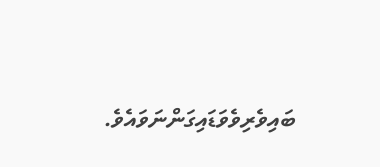ބައިވެރިވެވަޑައިގަންނަވައެވެ.